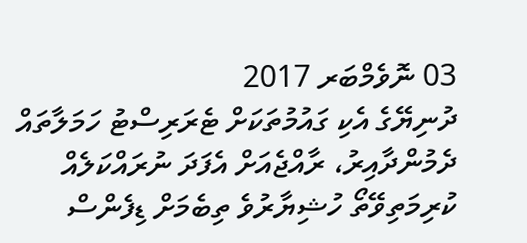03 ނޮވެމްބަރ 2017
ދުނިޔޭގެ އެކި ގައުމުތަކަށް ޓެރަރިސްޓު ހަމަލާތައް ދެމުންދާއިރު، ރާއްޖެއަށް އެފަދަ ނުރައްކަލެއް ކުރިމަތިވޭތޯ ހުޝިޔާރުވެ ތިބެމަށް ޑިފެންސް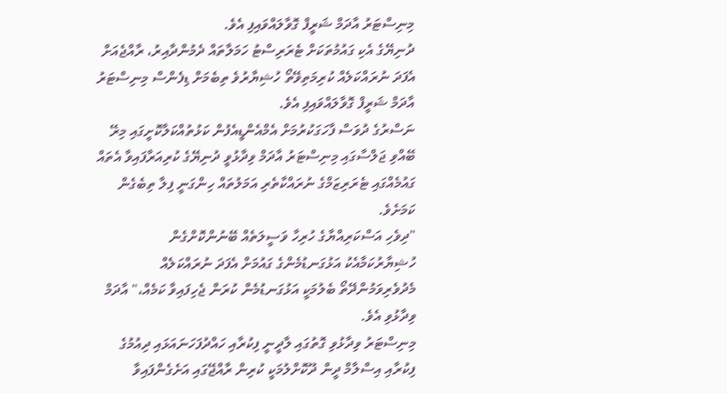މިނިސްޓަރު އާދަމް ޝަރީފް ގޮވާލައްވައިފި އެވެ.
ދުނިޔޭގެ އެކި ގައުމުތަކަށް ޓެރަރިސްޓު ހަމަލާތައް ދެމުންދާއިރު، ރާއްޖެއަށް އެފަދަ ނުރައްކަލެއް ކުރިމަތިވޭތޯ ހުޝިޔާރުވެ ތިބެމަށް ޑިފެންސް މިނިސްޓަރު އާދަމް ޝަރީފް ގޮވާލައްވައިފި އެވެ.
ނަސްރުގެ ދުވަސް ފާހަގަކުރުމަށް އެމްއެންޑީއެފުން ކަޅުތުއްކަލާކޮށީގައި މިރޭ ބޭއްވި ޖަލްސާގައި މިނިސްޓަރު އާދަމް ވިދާޅުވީ ދުނިޔޭގެ ކުރިއަރާފައިވާ އެތައް ގައުމެއްގައި ޓެރަރިޒަމްގެ ނުރައްކާތެރި އަމަލުތައް ހިންގަނީ ފިލާ ތިބެގެން ކަމަށެވެ.
"ދިވެހި އަސްކަރިއްޔާގެ ހުރިހާ ވަސީލަތެއް ބޭނުންކޮށްގެން ހުޝިޔާރުކަމާއެކު އަޅުގަނޑުމެންގެ ގައުމަށް އެފަދަ ނުރައްކަލެއް މެދުވެރިވަމުންދޭތޯ ބެލުމަކީ އަޅުގަނޑުމެން ކުރަން ޖެހިފައިވާ ކަމެއް،" އާދަމް ވިދާޅުވި އެވެ.
މިނިސްޓަރު ވިދާޅުވި ގޮތުގައި ލާދީނީ ފިކުރާއި ހައްދުފަހަނައަޅައި ދިއުމުގެ ފިކުރާއި އިސްލާމް ދީން ދޫކޮށްލުމަކީ ކުރިން ރާއްޖޭގައި އަށެގެންފައިވާ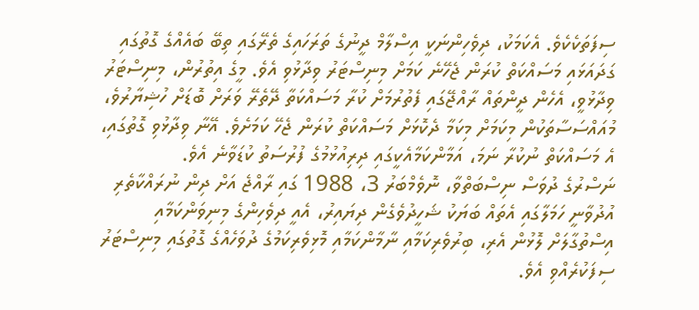ސިފަތަކެކެވެ. އެކަމަކު، ދިވެހިންނަކީ އިސްލާމް ދީނުގެ ތަރަހައިގެ ތެރޭގައި ތިބޭ ބައެއްގެ ގޮތުގައި ގަދައަޅައި މަސައްކަތް ކުރަން ޖެހޭނެ ކަމަށް މިނިސްޓަރު ވިދާޅުވި އެވެ. މީގެ އިތުރުން، މިނިސްޓަރު ވިދާޅުވީ، އެހެން ދީންތައް ރާއްޖޭގައި ފެތުރުމަށް ކުރާ މަސައްކަތާ ދޭތެރޭ ވަރަށް ބޮޑަށް ހުޝިޔާރުވެ، މުއައްސަސާތަކުން މިކަމަށް މިކަމާ ދެކޮޅަށް މަސައްކަތް ކުރަން ޖެހޭ ކަމަށެވެ. އޭނާ ވިދާޅުވި ގޮތުގައި، އެ މަސައްކަތް ނުކުރާ ނަމަ، އަމާންކަމާއެކީގައި ދިރިއުޅުމުގެ ފުރުސަތު ކުޑަވާނެ އެވެ.
ނަސްރުގެ ދުވަސް ނިސްބަތްވާ، ނޮވެމްބަރު 3، 1988 ގައި ރާއްޖެ އަށް ދިން ނުރައްކާތެރި އުދުވާނީ ހަމަލާގައި އެތައް ބަޔަކު ޝަހީދުވެގެން ދިޔައިރު، އެއީ ދިވެހިންގެ މިނިވަންކަމާއި އިސްތުގާލަށް ލޮޅުން އެރި، ބިރުވެރިކަމާއި ނާމާންކަމާއި މޮޅިވެރިކަމުގެ ދުވަހެއްގެ ގޮތުގައި މިނިސްޓަރު ސިފަކުރެއްވި އެވެ.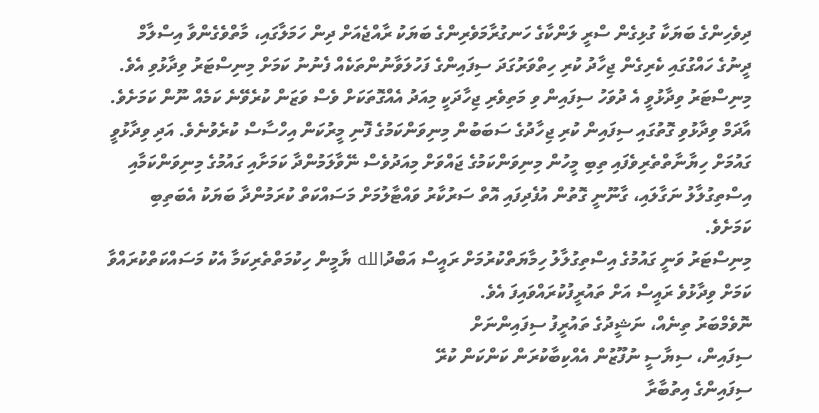ދިވެހިންގެ ބަޔަކާ ގުޅިގެން ސްރީ ލަންކާގެ ހަނގުރާމަވެރިންގެ ބަޔަކު ރާއްޖެއަށް ދިން ހަމަލާގައި، މާތްވެގެންވާ އިސްލާމް ދީނުގެ ހައްގުގައި ކެރިގެން ޖިހާދު ކުރި ހިތްވަރުގަދަ ސިފައިންގެ ފަހުލަވާނުންތަކެއް ފެނުނު ކަމަށް މިނިސްޓަރު ވިދާޅުވި އެވެ. މިނިސްޓަރު ވިދާޅުވީ އެ ދުވަހު ސިފައިން ވި މަތިވެރި ޖިހާދަކީ މިއަދު އެއްގޮތަކަށް ވެސް ވަޒަން ކުރެވޭނެ ކަމެއް ނޫން ކަމަށެވެ.
އާދަމް ވިދާޅުވި ގޮތުގައި ސިފައިން ކުރި ޖިހާދުގެ ސަބަބުން މިނިވަންކަމުގެ ފޮނި މީރުކަން އިހްސާސް ކުރެވުނެވެ. އަދި ވިދާޅުވީ ގައުމަށް ހިޔާނާތްތެރިވެފައި ތިބި މީހުން މިނިވަންކަމުގެ ޖައްވަށް މިއަދުވެސް ނޭވާލަމުންދާ ކަމަށާއި ގައުމުގެ މިނިވަންކަމާއި އިސްތިގުލާލު ނަގާލައި، ގާނޫނީ ގޮތުން އުފެދިފައި އޮތް ސަރުކާރު ވައްޓާލުމަށް މަސައްކަތް ކުރަމުންދާ ބަޔަކު އެބަތިބި ކަމަށެވެ.
މިނިސްޓަރު ވަނީ ގައުމުގެ އިސްތިގުލާލު ހިމާޔަތްކުރުމަށް ރައީސް އަބްދުالله ޔާމީން ހިކުމަތްތެރިކަމާ އެކު މަސައްކަތްކުރައްވާ ކަމަށް ވިދާޅުވެ ރައީސް އަށް ތައުރީފުކުރައްވައިފަ އެވެ.
ނޮވެމްބަރު ތިނެއް، ނަޝީދުގެ ތައުރީފު ސިފައިންނަށް
ސިފައިން، ސިޔާސީ ނުފޫޒުން އެއްކިބާކުރަން ކަންކަން ކުރޭ
ސިފައިންގެ އިތުބާރާ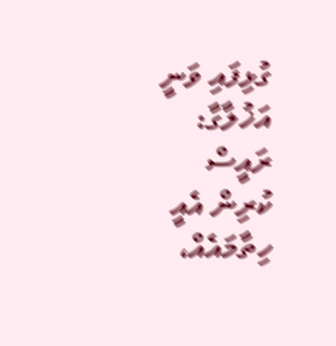ގުޅިފައި ވަނީ އަޚުލާގާ: ރައީސް
ކުރިން އެއީ ހިތާމައެއް،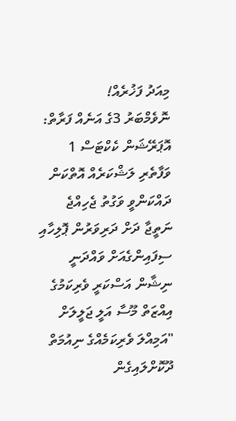މިއަދު ފަޚުރެއް!
ނޮވެމްބަރު 3ގެ އަނެއް ފަރާތް: އޮޕަރޭޝަން ކެކްޓަސް 1
ވަފާތެރި ލަޝްކަރެއް އޮތްކަން ދައްކަންވީ ވަގުތު ޖެހިއްޖެ
ނަތީޖާ ދަށް ދަރިވަރުން ޕޮލިހާއި ސިފައިންގެއަށް ވައްދަނީ
ނިޝާން އަސްކަރީ ވެރިކަމުގެ އިއްޒަތް މޫސާ އަލީ ޖަލީލަށް
"އަމިއްލަ ވެރިކަމެއްގެ ނިއުމަތް ދޫކޮށްލައިގެން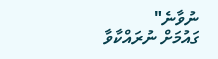ނުވާނެ"
ގައުމަށް ނުރައްކާވާ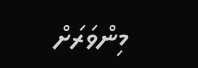މިންވަރަށް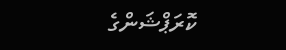ކޮރަޕްޝަންގެ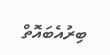ބިރުއެބައޮތް